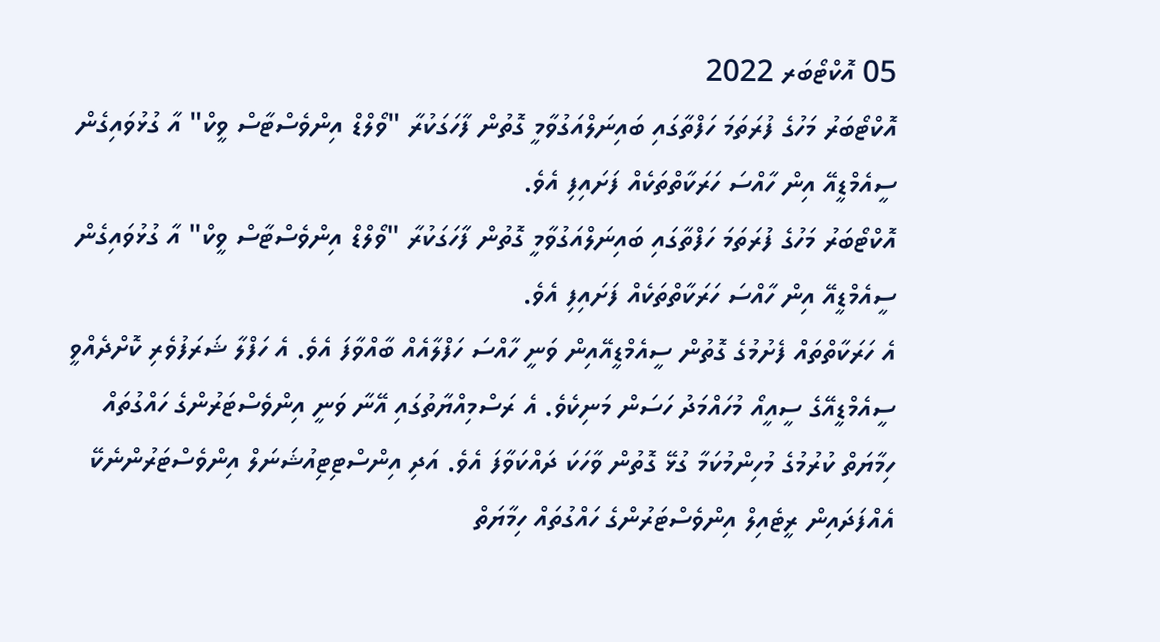05 އޮކްޓޯބަރ 2022
އޮކްޓޯބަރު މަހުގެ ފުރަތަމަ ހަފްތާގައި ބައިނަލްއަގުވާމީ ގޮތުން ފާހަގަކުރާ "ވޯލްޑް އިންވެސްޓާސް ވީކް" އާ ގުޅުވައިގެން ސީއެމްޑީއޭ އިން ހާއްސަ ހަރަކާތްތަކެއް ފަށައިފި އެވެ.
އޮކްޓޯބަރު މަހުގެ ފުރަތަމަ ހަފްތާގައި ބައިނަލްއަގުވާމީ ގޮތުން ފާހަގަކުރާ "ވޯލްޑް އިންވެސްޓާސް ވީކް" އާ ގުޅުވައިގެން ސީއެމްޑީއޭ އިން ހާއްސަ ހަރަކާތްތަކެއް ފަށައިފި އެވެ.
އެ ހަރަކާތްތައް ފެށުމުގެ ގޮތުން ސީއެމްޑީއޭއިން ވަނީ ހާއްސަ ހަފްލާއެއް ބާއްވާފަ އެވެ. އެ ހަފްލާ ޝަރަފުވެރި ކޮށްދެއްވީ ސީއެމްޑީއޭގެ ސީއީއޯ މުހައްމަދު ހަސަން މަނިކެވެ. އެ ރަސްމިއްޔާތުގައި އޭނާ ވަނީ އިންވެސްޓަރުންގެ ހައްގުތައް ހިމާޔަތް ކުރުމުގެ މުހިންމުކަމާ ގުޅޭ ގޮތުން ވާހަކަ ދައްކަވާފަ އެވެ. އަދި އިންސްޓިޓިއުޝަނަލް އިންވެސްޓަރުންނެކޭ އެއްފަދައިން ރީޓެއިލް އިންވެސްޓަރުންގެ ހައްގުތައް ހިމާޔަތް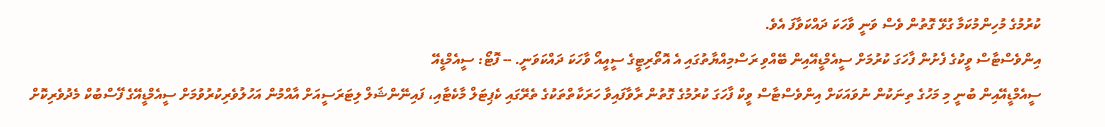ކުރުމުގެ މުހިންމުކަމާ ގުޅޭ ގޮތުން ވެސް ވަނީ ވާހަކަ ދައްކަވާފަ އެވެ.
އިންވެސްޓާސް ވީކުގެ ފެށުން ފާހަގަ ކުރުމަށް ސީއެމްޑީއޭއިން ބޭއްވި ރަސްމިއްޔާތުގައި އެ އޮތޯރިޓީގެ ސީއީއޯ ވާހަކަ ދައްކަވަނީ. -- ފޮޓޯ: ސީއެމްޑީއޭ
ސީއެމްޑީއޭއިން ބުނީ މި މަހުގެ ތިނަކުން ނުވައަކަށް އިންވެސްޓާސް ވީކް ފާހަގަ ކުރުމުގެ ގޮތުން ރާވާފައިވާ ހަރަކާތްތަކުގެ ތެރޭގައި ކެޕިޓަލް މާކެޓާއި، ފައިނޭންޝަލް ލިޓަރަސީއަށް އާއްމުން އަހުލުވެރިކުރުވުމަށް ސީއެމްޑީއޭގެ ފޭސްބުކް މެދުވެރިކޮށް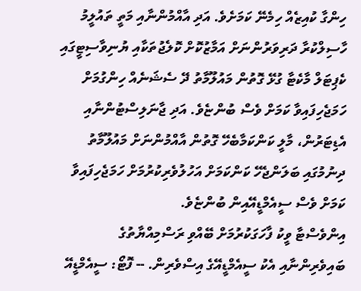ހިންގާ ކުއިޒެއް ހިމެނޭ ކަމަށެވެ. އަދި އާއްމުންނާއި މަތީ ތައުލީމު ހާސިލްކުރާ ދަރިވަރުންނަށް އަމާޒުކޮށް ކޮލެޖުތަކާއި ޔުނިވާސިޓީގައި ކެޕިޓަލް މާކެޓާ ގުޅޭ ގޮތުން މައުލޫމާތު ދޭ ސެޝަނެއް ހިންގުމަށް ހަމަޖެހިފައިވާ ކަމަށް ވެސް ބުންޏެވެ. އަދި ޖާނަލިސްޓުންނާއި އެޑިޓަރުން، މާލީ ކަންކަމާބެހޭ ގޮތުން އާއްމުންނަށް މައުލޫމާތު ދިނުމުގައި ބަލަންޖެހޭ ކަންކަމަށް އަހުލުވެރިކުރުމަށް ހަމަޖެހިފައިވާ ކަމަށް ވެސް ސީއެމްޑީއޭއިން ބުންޏެވެ.
އިންވެސްޓާ ވީކު ފާހަގަކުރުމަށް ބޭއްވި ރަސްމިއްޔާތުގެ ބައިވެރިންނާއި އެކު ސީއެމްޑީއޭގެ އިސްވެރިން. -- ފޮޓޯ: ސީއެމްޑީއޭ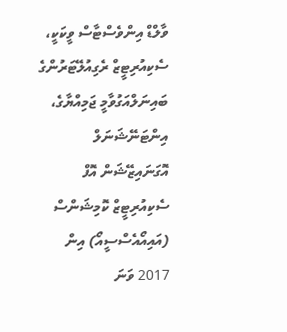ވާލްޑް އިންވެސްޓާސް ވީކަކީ، ސެކިއުރިޓީޒް ރެގިއުލޭޓަރުންގެ ބައިނަލްއަގުވާމީ ޖަމިއްޔާގެ، އިންޓަނޭޝަނަލް އޮގަނައިޒޭޝަން އޮފް ސެކިއުރިޓީޒް ކޮމިޝަންސް (އައިއޯއެސްސީއޯ) އިން 2017 ވަނަ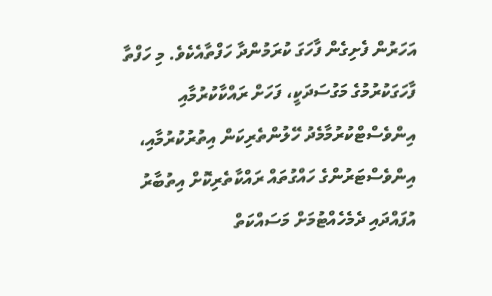އަހަރުން ފެށިގެން ފާހަގަ ކުރަމުންދާ ހަފްތާއެކެވެ. މި ހަފްތާ ފާހަގަކުރުމުގެ މަގުސަދަކީ، ފަހަށް ރައްކާކުރުމާއި އިންވެސްޓްކުރުމާމެދު ހޭލުންތެރިކަން އިތުރުކުރުމާއި، އިންވެސްޓަރުންގެ ހައްގުތައް ރައްކާތެރިކޮށް އިތުބާރު އުފައްދައި ދެމެހެއްޓުމަށް މަސައްކަތް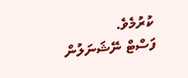ކުރުމެވެ.
ފަސްޓް ނޭޝަނަލުން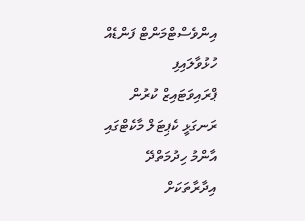އިންވެސްޓްމަންޓް ފަންޑެއް ހުޅުވާލައިފި
ޕްރައިވަޓައިޒް ކުރުން ރަނގަޅީ ކެޕިޓަލް މާކެޓްގައި
އާންމު ހިދުމަތްދޭ އިދާރާތަކަށް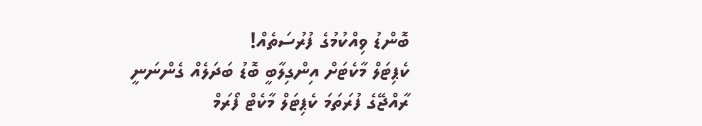ބޮންޑު ވިއްކުމުގެ ފުރުސަތެއް!
ކެޕިޓަލް މާކެޓަށް އިންގިލާބީ ބޮޑު ބަދަލެއް ގެންނަނީ
ރާއްޖޭގެ ފުރަތަމަ ކެޕިޓަލް މާކެޓް ފޯރަމް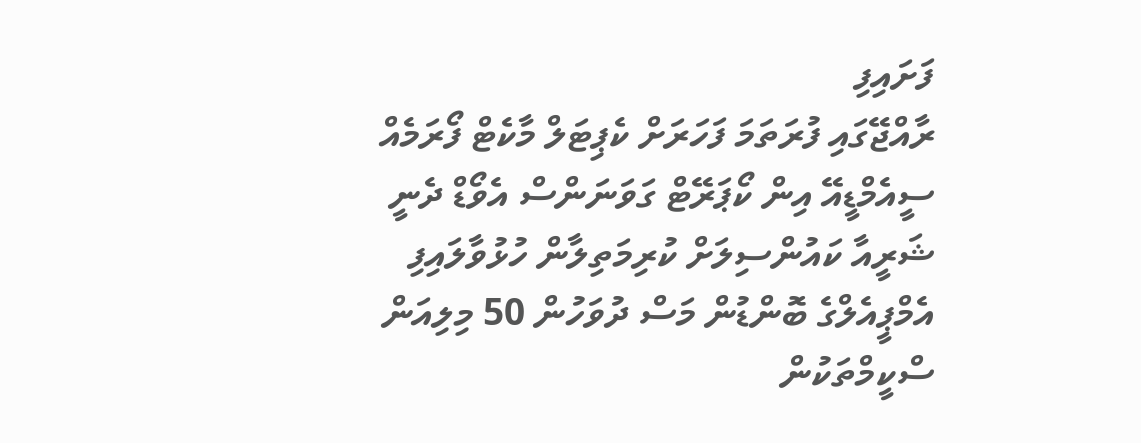ފަށައިފި
ރާއްޖޭގައި ފުރަތަމަ ފަހަރަށް ކެޕިޓަލް މާކެޓް ފޯރަމެއް
ސީއެމްޑީއޭ އިން ކޯޕަރޭޓް ގަވަނަންސް އެވޯޑް ދެނީ
ޝަރީއާ ކައުންސިލަށް ކުރިމަތިލާން ހުޅުވާލައިފި
އެމްޕީއެލްގެ ބޮންޑުން މަސް ދުވަހުން 50 މިލިއަން
ސްކީމްތަކުން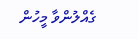ގެއްލުންވާ މީހުން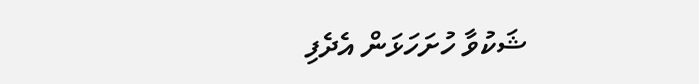ޝަކުވާ ހުށަހަޅަން އެދެފި